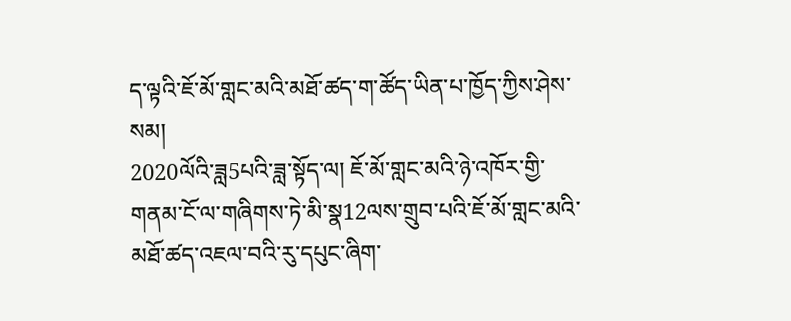ད་ལྟའི་ཇོ་མོ་གླང་མའི་མཐོ་ཚད་ག་ཚོད་ཡིན་པ་ཁྱོད་ཀྱིས་ཤེས་སམ།
2020ལོའི་ཟླ5པའི་ཟླ་སྟོད་ལ། ཇོ་མོ་གླང་མའི་ཉེ་འཁོར་གྱི་གནམ་ངོ་ལ་གཞིགས་ཏེ་མི་སྣ12ལས་གྲུབ་པའི་ཇོ་མོ་གླང་མའི་མཐོ་ཚད་འཇལ་བའི་རུ་དཔུང་ཞིག་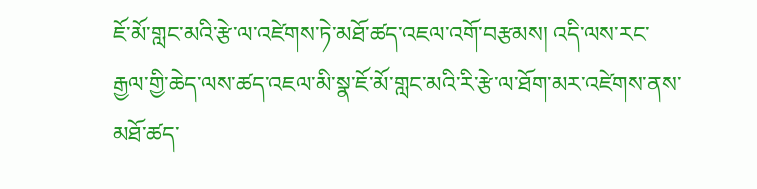ཇོ་མོ་གླང་མའི་རྩེ་ལ་འཛེགས་ཏེ་མཐོ་ཚད་འཇལ་འགོ་བརྩམས། འདི་ལས་རང་རྒྱལ་གྱི་ཆེད་ལས་ཚད་འཇལ་མི་སྣ་ཇོ་མོ་གླང་མའི་རི་རྩེ་ལ་ཐོག་མར་འཛེགས་ནས་མཐོ་ཚད་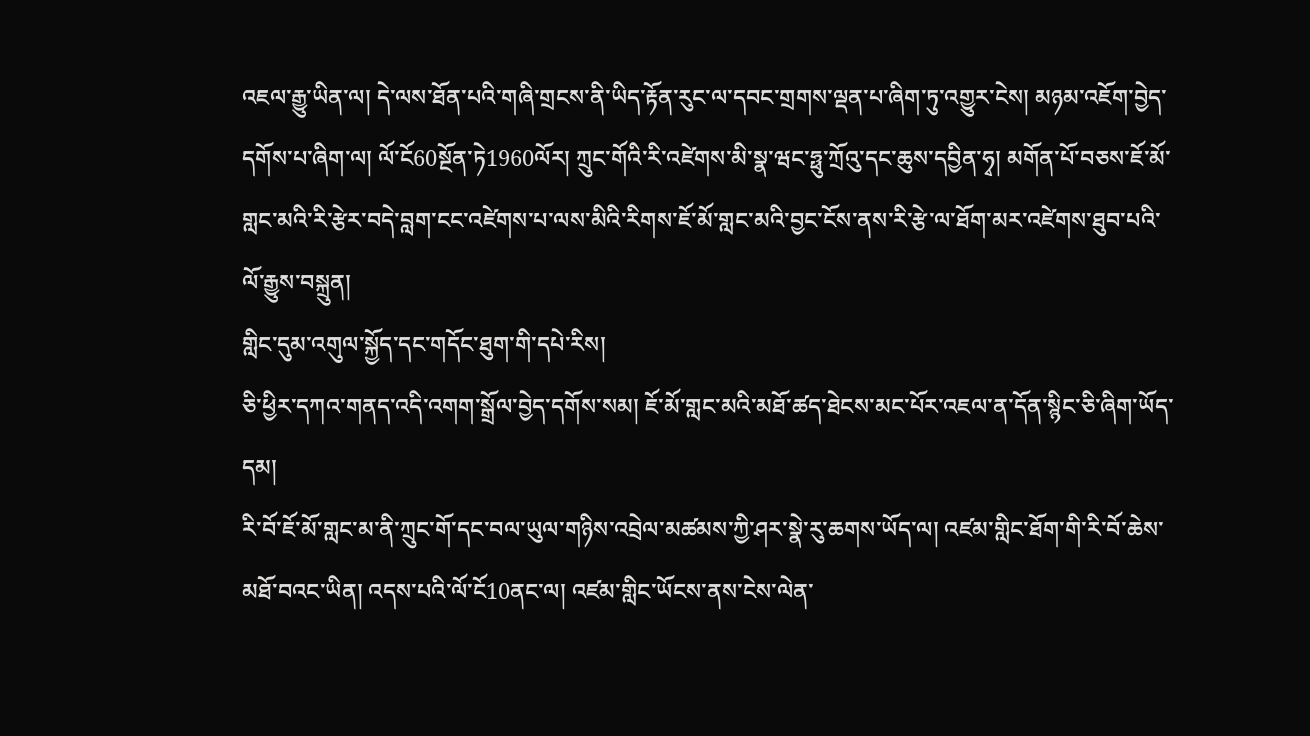འཇལ་རྒྱུ་ཡིན་ལ། དེ་ལས་ཐོན་པའི་གཞི་གྲངས་ནི་ཡིད་རྟོན་རུང་ལ་དབང་གྲགས་ལྡན་པ་ཞིག་ཏུ་འགྱུར་ངེས། མཉམ་འཇོག་བྱེད་དགོས་པ་ཞིག་ལ། ལོ་ངོ60སྔོན་ཏེ1960ལོར། ཀྲུང་གོའི་རི་འཛེགས་མི་སྣ་ཝང་ཧྥུ་ཀྲོའུ་དང་ཆུས་དབྱིན་ཧྭ། མགོན་པོ་བཅས་ཇོ་མོ་གླང་མའི་རི་རྩེར་བདེ་བླག་ངང་འཛེགས་པ་ལས་མིའི་རིགས་ཇོ་མོ་གླང་མའི་བྱང་ངོས་ནས་རི་རྩེ་ལ་ཐོག་མར་འཛེགས་ཐུབ་པའི་ལོ་རྒྱུས་བསྐྲུན།
གླིང་དུམ་འགུལ་སྐྱོད་དང་གདོང་ཐུག་གི་དཔེ་རིས།
ཅི་ཕྱིར་དཀའ་གནད་འདི་འགག་སྒྲོལ་བྱེད་དགོས་སམ། ཇོ་མོ་གླང་མའི་མཐོ་ཚད་ཐེངས་མང་པོར་འཇལ་ན་དོན་སྙིང་ཅི་ཞིག་ཡོད་དམ།
རི་བོ་ཇོ་མོ་གླང་མ་ནི་ཀྲུང་གོ་དང་བལ་ཡུལ་གཉིས་འབྲེལ་མཚམས་ཀྱི་ཤར་སྣེ་རུ་ཆགས་ཡོད་ལ། འཛམ་གླིང་ཐོག་གི་རི་བོ་ཆེས་མཐོ་བའང་ཡིན། འདས་པའི་ལོ་ངོ10ནང་ལ། འཛམ་གླིང་ཡོངས་ནས་ངེས་ལེན་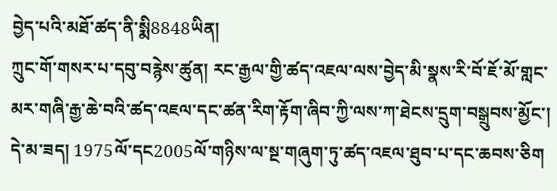བྱེད་པའི་མཐོ་ཚད་ནི་སྨི8848ཡིན།
ཀྲུང་གོ་གསར་པ་དབུ་བརྙེས་ཚུན། རང་རྒྱལ་གྱི་ཚད་འཇལ་ལས་བྱེད་མི་སྣས་རི་བོ་ཇོ་མོ་གླང་མར་གཞི་རྒྱ་ཆེ་བའི་ཚད་འཇལ་དང་ཚན་རིག་རྟོག་ཞིབ་ཀྱི་ལས་ཀ་ཐེངས་དྲུག་བསྒྲུབས་མྱོང་། དེ་མ་ཟད། 1975ལོ་དང2005ལོ་གཉིས་ལ་སྔ་གཞུག་ཏུ་ཚད་འཇལ་ཐུབ་པ་དང་ཆབས་ཅིག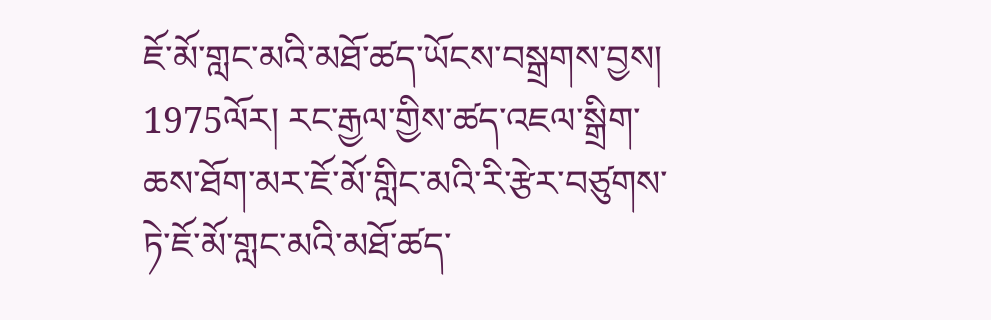ཇོ་མོ་གླང་མའི་མཐོ་ཚད་ཡོངས་བསྒྲགས་བྱས།
1975ལོར། རང་རྒྱལ་གྱིས་ཚད་འཇལ་སྒྲིག་ཆས་ཐོག་མར་ཇོ་མོ་གླིང་མའི་རི་རྩེར་བཙུགས་ཏེ་ཇོ་མོ་གླང་མའི་མཐོ་ཚད་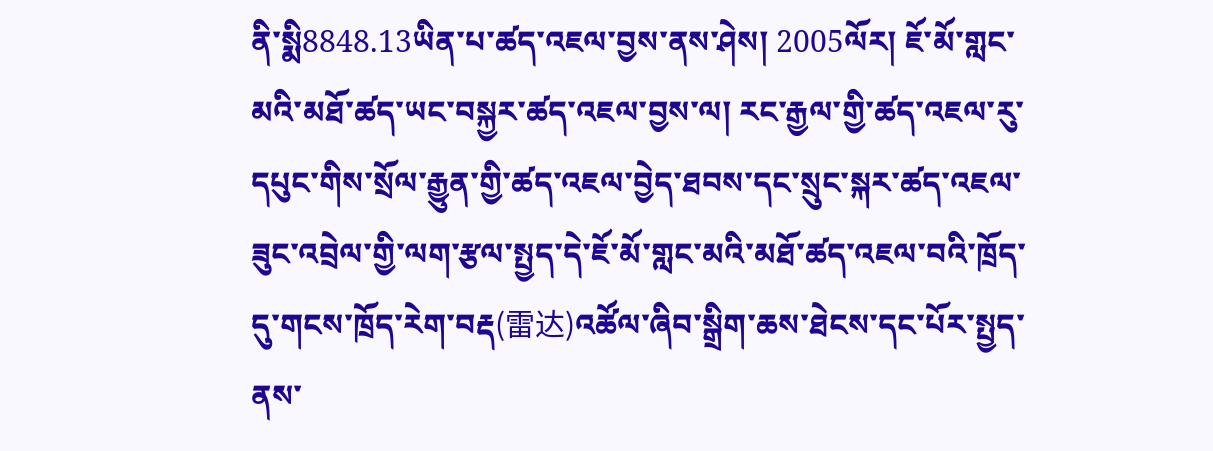ནི་སྨི8848.13ཡིན་པ་ཚད་འཇལ་བྱས་ནས་ཤེས། 2005ལོར། ཇོ་མོ་གླང་མའི་མཐོ་ཚད་ཡང་བསྐྱར་ཚད་འཇལ་བྱས་ལ། རང་རྒྱལ་གྱི་ཚད་འཇལ་རུ་དཔུང་གིས་སྲོལ་རྒྱུན་གྱི་ཚད་འཇལ་བྱེད་ཐབས་དང་སྲུང་སྐར་ཚད་འཇལ་ཟུང་འབྲེལ་གྱི་ལག་རྩལ་སྤྱད་དེ་ཇོ་མོ་གླང་མའི་མཐོ་ཚད་འཇལ་བའི་ཁྲོད་དུ་གངས་ཁྲོད་རེག་བརྡ(雷达)འཚོལ་ཞིབ་སྒྲིག་ཆས་ཐེངས་དང་པོར་སྤྱད་ནས་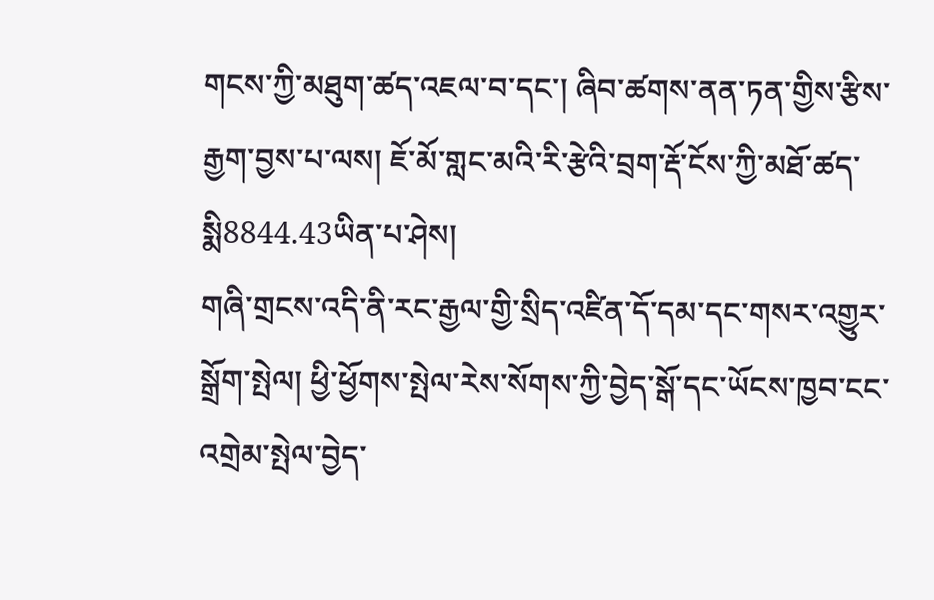གངས་ཀྱི་མཐུག་ཚད་འཇལ་བ་དང་། ཞིབ་ཚགས་ནན་ཏན་གྱིས་རྩིས་རྒྱག་བྱས་པ་ལས། ཇོ་མོ་གླང་མའི་རི་རྩེའི་བྲག་རྡོ་ངོས་ཀྱི་མཐོ་ཚད་སྨི8844.43ཡིན་པ་ཤེས།
གཞི་གྲངས་འདི་ནི་རང་རྒྱལ་གྱི་སྲིད་འཛིན་དོ་དམ་དང་གསར་འགྱུར་སྒྲོག་སྤེལ། ཕྱི་ཕྱོགས་སྤེལ་རེས་སོགས་ཀྱི་བྱེད་སྒོ་དང་ཡོངས་ཁྱབ་ངང་འགྲེམ་སྤེལ་བྱེད་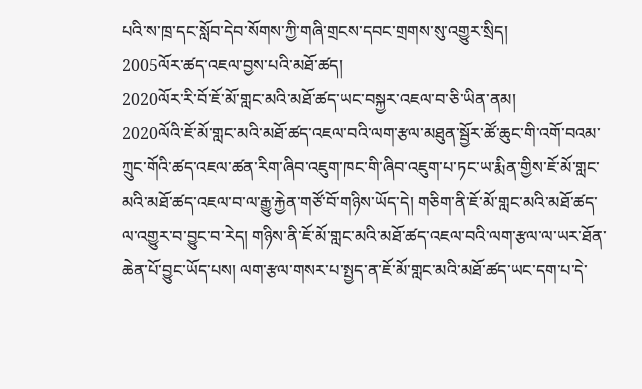པའི་ས་ཁྲ་དང་སློབ་དེབ་སོགས་ཀྱི་གཞི་གྲངས་དབང་གྲགས་སུ་འགྱུར་སྲིད།
2005ལོར་ཚད་འཇལ་བྱས་པའི་མཐོ་ཚད།
2020ལོར་རི་བོ་ཇོ་མོ་གླང་མའི་མཐོ་ཚད་ཡང་བསྐྱར་འཇལ་བ་ཅི་ཡིན་ནམ།
2020ལོའི་ཇོ་མོ་གླང་མའི་མཐོ་ཚད་འཇལ་བའི་ལག་རྩལ་མཐུན་སྦྱོར་ཚོ་ཆུང་གི་འགོ་བའམ་ཀྲུང་གོའི་ཚད་འཇལ་ཚན་རིག་ཞིབ་འཇུག་ཁང་གི་ཞིབ་འཇུག་པ་ཏང་ཡ་རྨིན་གྱིས་ཇོ་མོ་གླང་མའི་མཐོ་ཚད་འཇལ་བ་ལ་རྒྱུ་རྐྱེན་གཙོ་བོ་གཉིས་ཡོད་དེ། གཅིག་ནི་ཇོ་མོ་གླང་མའི་མཐོ་ཚད་ལ་འགྱུར་བ་བྱུང་བ་རེད། གཉིས་ནི་ཇོ་མོ་གླང་མའི་མཐོ་ཚད་འཇལ་བའི་ལག་རྩལ་ལ་ཡར་ཐོན་ཆེན་པོ་བྱུང་ཡོད་པས། ལག་རྩལ་གསར་པ་སྤྱད་ན་ཇོ་མོ་གླང་མའི་མཐོ་ཚད་ཡང་དག་པ་དེ་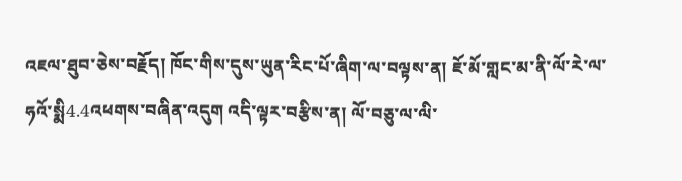འཇལ་ཐུབ་ཅེས་བརྗོད། ཁོང་གིས་དུས་ཡུན་རིང་པོ་ཞིག་ལ་བལྟས་ན། ཇོ་མོ་གླང་མ་ནི་ལོ་རེ་ལ་ཧའོ་སྨི4.4འཕགས་བཞིན་འདུག འདི་ལྟར་བརྩིས་ན། ལོ་བཅུ་ལ་ལི་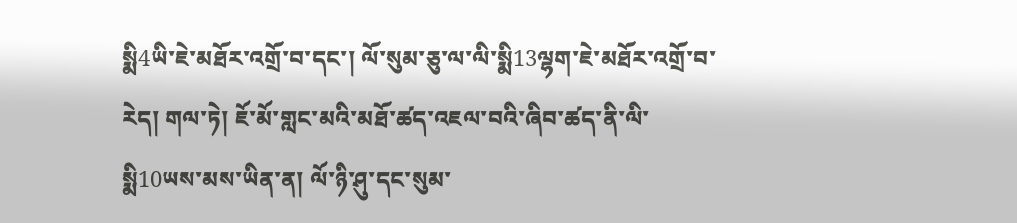སྨི4ཡི་ཇེ་མཐོར་འགྲོ་བ་དང་། ལོ་སུམ་ཅུ་ལ་ལི་སྨི13ལྷག་ཇེ་མཐོར་འགྲོ་བ་རེད། གལ་ཏེ། ཇོ་མོ་གླང་མའི་མཐོ་ཚད་འཇལ་བའི་ཞིབ་ཚད་ནི་ལི་སྨི10ཡས་མས་ཡིན་ན། ལོ་ཉི་ཤུ་དང་སུམ་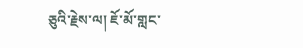ཅུའི་རྗེས་ལ། ཇོ་མོ་གླང་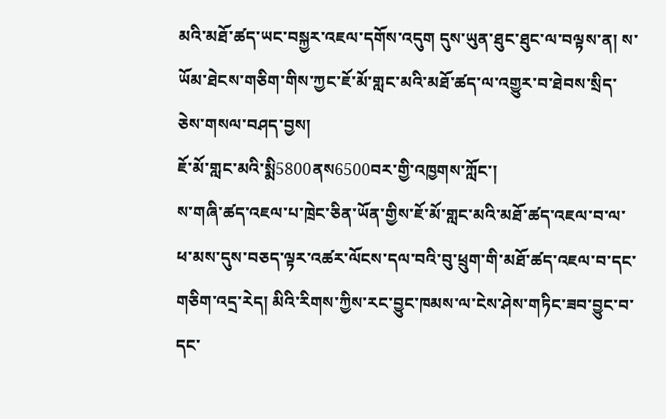མའི་མཐོ་ཚད་ཡང་བསྐྱར་འཇལ་དགོས་འདུག དུས་ཡུན་ཐུང་ཐུང་ལ་བལྟས་ན། ས་ཡོམ་ཐེངས་གཅིག་གིས་ཀྱང་ཇོ་མོ་གླང་མའི་མཐོ་ཚད་ལ་འགྱུར་བ་ཐེབས་སྲིད་ཅེས་གསལ་བཤད་བྱས།
ཇོ་མོ་གླང་མའི་སྨི5800ནས6500བར་གྱི་འཁྱགས་ཀློང་།
ས་གཞི་ཚད་འཇལ་པ་ཁྲེང་ཅིན་ཡོན་གྱིས་ཇོ་མོ་གླང་མའི་མཐོ་ཚད་འཇལ་བ་ལ་ཕ་མས་དུས་བཅད་ལྟར་འཚར་ལོངས་དལ་བའི་བུ་ཕྲུག་གི་མཐོ་ཚད་འཇལ་བ་དང་གཅིག་འདྲ་རེད། མིའི་རིགས་ཀྱིས་རང་བྱུང་ཁམས་ལ་ངེས་ཤེས་གཏིང་ཟབ་བྱུང་བ་དང་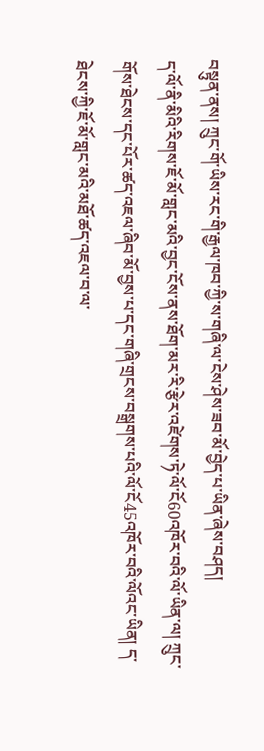བསྟུན་ནས། ཀྲུང་གོ་ཡིས་རང་གི་རྒྱལ་ཁབ་ཀྱི་ས་གཞི་ལ་ངེས་ཤེས་ཟབ་མོ་བྱེད་པ་ཡིན་ཞེས་བཤད།
ད་ལོ་ནི་མིའི་རིགས་ཇོ་མོ་གླང་མའི་བྱང་ངོས་ནས་ཐོག་མར་རི་རྩེར་འཛེགས་ཏེ་ལོ་ངོ60འཁོར་བའི་ལོ་ཡིན་ལ། ཀྲུང་གོས་ཐེངས་དང་པོར་ཚད་འཇལ་ཞིབ་མོ་བྱས་པ་དང་གཞི་གྲངས་བསྒྲགས་པའི་ལོ་ངོ45འཁོར་བའི་ལོའང་ཡིན། ད་ཐེངས་ཀྱི་ཇོ་མོ་གླང་མའི་མཐོ་ཚད་འཇལ་བ་ལ་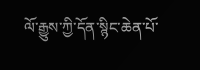ལོ་རྒྱུས་ཀྱི་དོན་སྙིང་ཆེན་པོ་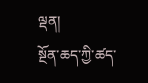ལྡན།
སྔོན་ཆད་ཀྱི་ཚད་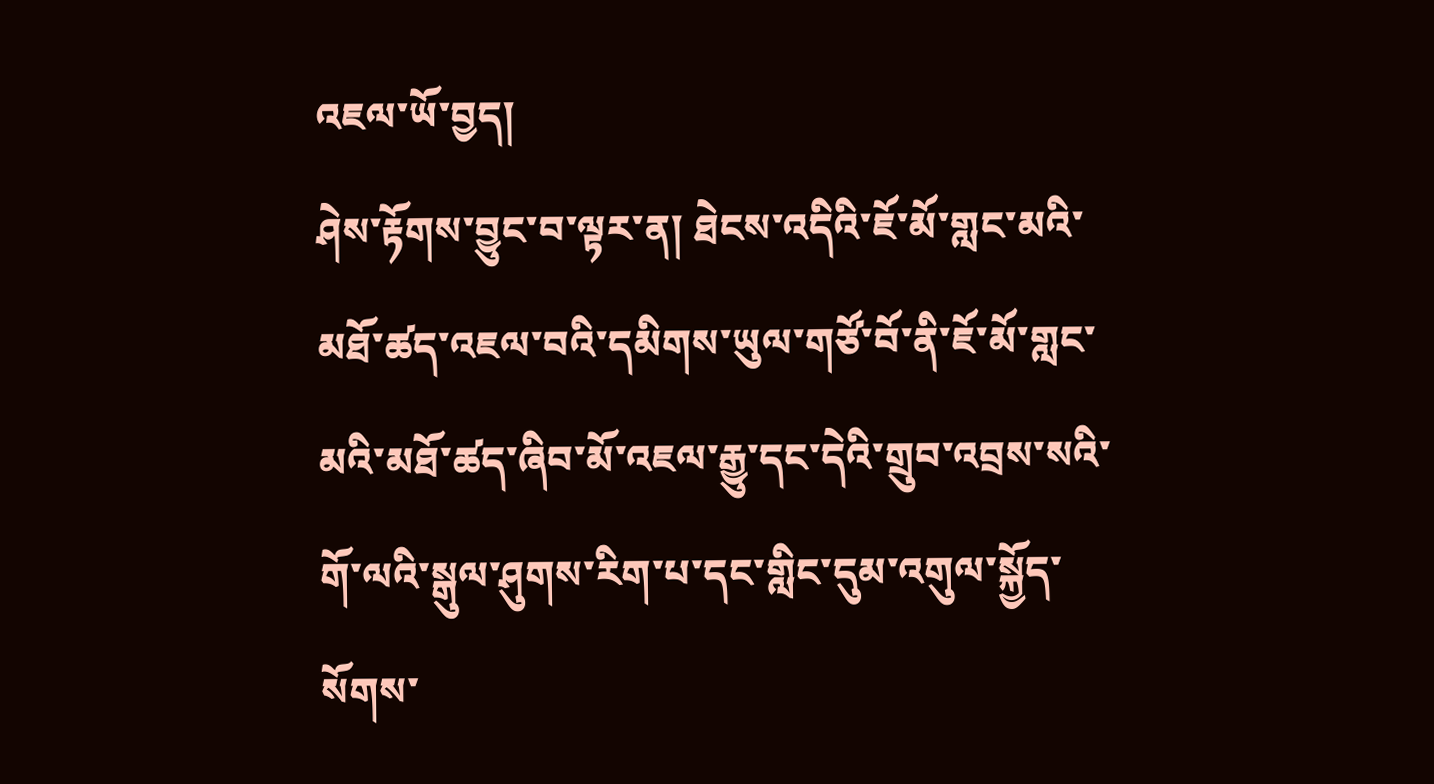འཇལ་ཡོ་བྱད།
ཤེས་རྟོགས་བྱུང་བ་ལྟར་ན། ཐེངས་འདིའི་ཇོ་མོ་གླང་མའི་མཐོ་ཚད་འཇལ་བའི་དམིགས་ཡུལ་གཙོ་བོ་ནི་ཇོ་མོ་གླང་མའི་མཐོ་ཚད་ཞིབ་མོ་འཇལ་རྒྱུ་དང་དེའི་གྲུབ་འབྲས་སའི་གོ་ལའི་སྒུལ་ཤུགས་རིག་པ་དང་གླིང་དུམ་འགུལ་སྐྱོད་སོགས་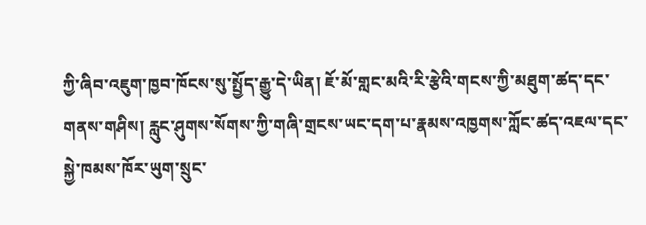ཀྱི་ཞིབ་འཇུག་ཁྱབ་ཁོངས་སུ་སྤྱོད་རྒྱུ་དེ་ཡིན། ཇོ་མོ་གླང་མའི་རི་རྩེའི་གངས་ཀྱི་མཐུག་ཚད་དང་གནས་གཤིས། རླུང་ཤུགས་སོགས་ཀྱི་གཞི་གྲངས་ཡང་དག་པ་རྣམས་འཁྱགས་ཀློང་ཚད་འཇལ་དང་སྐྱེ་ཁམས་ཁོར་ཡུག་སྲུང་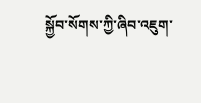སྐྱོབ་སོགས་ཀྱི་ཞིབ་འཇུག་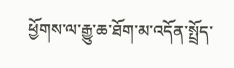ཕྱོགས་ལ་རྒྱུ་ཆ་ཐོག་མ་འདོན་སྤྲོད་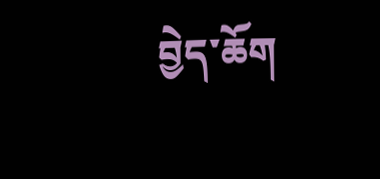བྱེད་ཆོག